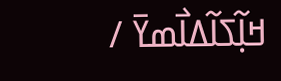ߞߊ߲߬ߖߊ߬ߡߊ߯ߘߌ߫ /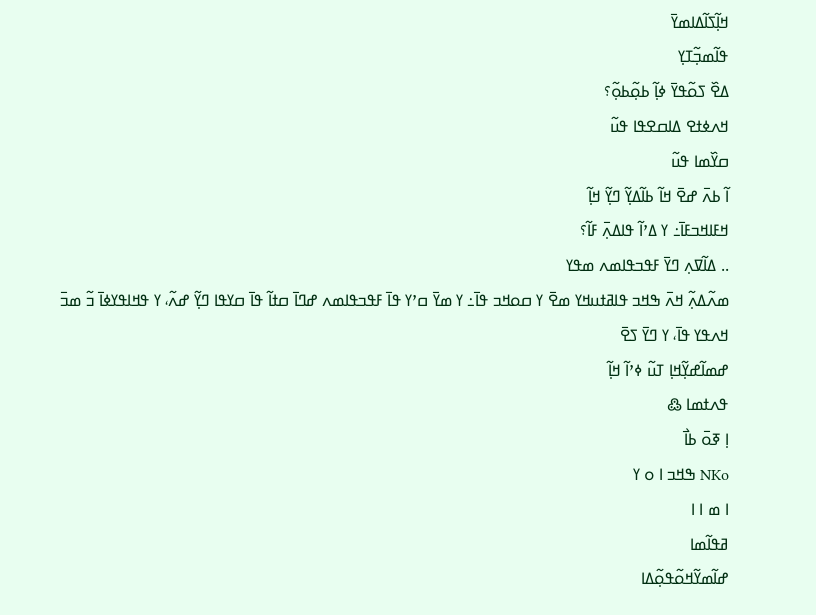ߞߊ߲߬ߖߊ߬ߡߊߘߌ߫
ߟߊ߬ߘߏ߲߬ߠߌ߲
ߡߐ߰ ߖߋ߬ߟߌ߫ ߦߊ߲߬ ߕߋ߲߬ߕߋ߲߬؟
ߞߍߦߙߐ ߡߊߛߐߟߊ ߟߎ߬
ߛߌ߰ߘߊ ߟߎ߬
ߊ߬ ߕߍ߫ ߝߐ߫ ߞߊ߬ ߕߊ߬ߡߌ߲߬ ߣߌ߲߬ ߞߊ߲߬
ߞߓߊߞߏߓߊ߫߸ ߌ ߡߴߊ߬ ߟߊߡߍ߲߫ ߓߊ߬؟
.. ߡߊ߬ߜߍ߲ ߣߌ߫ ߓߟߏߟߊߘߍ ߘߟߌ
ߘߍ߬ߡߍ߲߬ ߞߍ߫ ߒߞߏ ߟߊߥߙߎߞߌ ߘߐ߫ ߌ ߛߋߞߏ ߟߊ߫߸ ߌ ߘߌ߫ ߛߴߌ ߟߊ߫ ߓߟߏߟߊߘߍ ߝߣߊ߫ ߛߙߊ߬ ߟߊ߫ ߛߌߟߊ ߣߌ߲߬ ߝߍ߬، ߌ ߟߞߊߟߌߦߊ߫ ߏ߬ ߘߏ߫ ߞߍߟߌ ߟߊ߫، ߌ ߣߌ߫ ߖߐ߫
ߝߘߊ߬ߝߌ߲߬ߞߊ߲ ߠߎ߬ ߦߴߊ߬ ߞߊ߲߬
ߟߍߙߘߊ ߷
ߊ߲ ߧߋ߫ ߕߊ߯
NKo ߒߞߏ ߊ ߋ ߌ
ߊ ߘ ߊ ߊ
ߥߟߊ߬ߘߊ
ߝߊ߬ߘߌ߬ߞߋ߬ߟߋ߲߬ߡߊ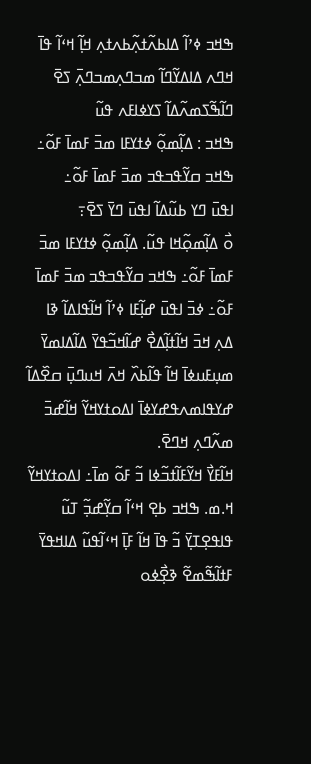ߒߞߏ ߦߴߊ߬ ߡߊߕߍ߬ߙߍ߲߬ߕߍߙߍ߲ ߞߊ߲߬ ߞߵߊ߬ ߟߊ߫ ߞߣߍ ߡߊߡߌ߬ߣߊ߬ ߘߏߣߍ߲ߘߏߣߍ߲߫ ߖߐ߫
ߣߊ߬ߒ߬ߖߘߍ߬ߡߊ߬ ߖߌߦߊߓߍ ߟߎ߬
ߒߞߏ : ߡߊ߲߬ߘߋ߲߬ ߦߙߌߓߊ ߘߏ߫ ߓߘߊ߫ ߓߋ߬߸ ߒߞߏ ߛߌ߬ߟߏߟߏ ߘߏ߫ ߓߘߊ߫ ߓߋ߬߸
ߊߟߎ߫ ߣߌ ߕߎ߬ߡߊ߬ ߊߟߎ߫ ߣߌ߫ ߖߐ߫߹
ߋ߯ ߡߊ߲߬ߘߋ߲߬ߞߊ ߟߎ߬. ߡߊ߲߬ߘߋ߲߬ ߦߙߌߓߊ ߘߏ߫ ߓߘߊ߫ ߓߋ߬߸ ߒߞߏ ߛߌ߬ߟߏߟߏ ߘߏ߫ ߓߘߊ߫ ߓߋ߬߸ ߦߏ߫ ߊߟߎ߫ ߝߊ߲߬ߓߊ ߦߴߊ߬ ߞߊ߬ߟߊߡߊ߬ ߢߊ ߡߍ߲ ߞߏ߫ ߞߊ߬ߙߊ߲߬ߡߐ߯ ߝߊ߬ߞߏ߬ߟߌ߫ ߡߊ߬ߡߊߘߌ߫ ߘߎ߲ߓߎߦߊ߫ ߞߊ߬ ߟߊ߬ߕߍ߰ ߞߍ߫ ߞߎߣߎ߲߫ ߛߐ߰ߡߊ߬ ߝߌߟߊߘߍߟߝߌߦߊ߫ ߊߡߋߙߌߞߌ߬ ߞߊ߬ߝߏ߫ ߘߍ߬ߣߍ߲ ߞߣߐ߫.
ߞߊ߬ߓߌ߯ ߞߌ߬ߓߊ߬ߙߏ߬ߦߊ ߏ߬ ߓߋ߬ ߘߊ߫߸ ߊߡߋߙߌߞߌ߬ ߞ.ߘ. ߒߞߏ ߕߐ߲ ߞߵߊ߬ ߛߌ߲߬ߝߏ߲߬ ߠߎ߬ ߟߊߟߐ߲ߠߌ߲߫ ߏ߬ ߟߊ߫ ߞߊ߬ ߓߊ߲߫ ߞߵߊ߬ߟߎ߬ ߡߊߞߟߌ߫ ߓߙߊ߬ߒ߬ߘߐ߬ ߢߐ߲߯ߦߋ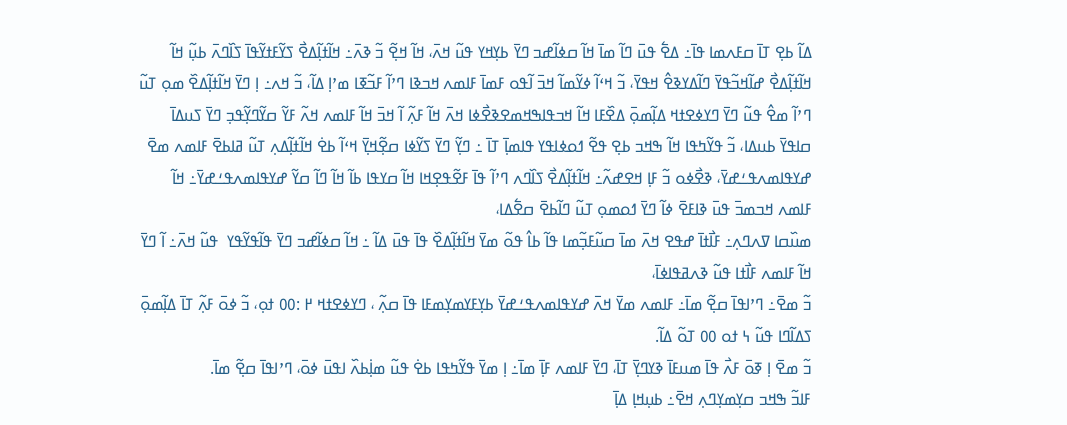ߡߊ߬ ߕߐ߲ ߠߊ߫ ߛߓߍߘߊ ߟߊ߫߸ ߡߐ߱ ߟߎ߫ ߣߊ߬ ߘߊ߫ ߞߊ߬ ߛߦߊ߬ߝߏ ߣߌ߫ ߕߌ߲ߞߌ ߟߎ߬ ߞߍ߫، ߞߊ߬ ߞߐ߲߬ ߏ߬ ߢߍ߫߸ ߞߊ߬ߙߊ߲߬ߡߐ߯ ߖߌ߬ߓߙߌ߬ߟߊ߫ ߖߊ߰ߣߍ߫ ߕߎ߲߬ ߞߊ߬ ߞߊ߬ߙߊ߲߬ߡߐ߯ ߝߊ߬ߞߏ߬ߟߌ߫ ߣߊ߬ߡߌߢߐ߮ ߞߟߌ߫، ߏ߬ ߞߵߊ߬ ߦߌ߬ߘߊ߬ ߞߏ߫ ߊ߬ߟߋ ߓߘߊ߫ ߓߊߘߍ ߞߏߢߊ ߣߴߊ߬ ߓߏ߬ߧߊ ߘߴߊ߲ ߡߊ߬، ߏ߬ ߞߍ߸ ߊ߲ ߣߌ߫ ߞߊ߬ߙߊ߲߬ߡߐ߰ ߘߋ߲ ߠߎ߬ ߣߴߊ߬ ߘߐ߮ ߟߎ߬ ߣߌ߫ ߣߌߦߐߙߞ ߡߊ߲߬ߘߋ߲߫ ߡߐ߰ߓߊ ߞߊ߬ ߞߏߟߊߒߞߘߐߢߐ߯ߦߊ ߞߍ߫ ߞߊ߬ ߓߍ߲߬ ߊ߬ ߞߏ߫ ߞߊ߬ ߓߊߘߍ ߞߍ߬ ߓߌ߬ ߛߌ߬ߣߌ߲߬ߟߏ߲ ߣߌ߫ ߖߎߡߊ߫ ߛߊߟߌ߫ ߕߎߡߊ، ߏ߬ ߟߌ߬ߤߟߊ ߞߊ߬ ߒߞߏ ߕߐ߲ ߟߐ߬ ߗߋߦߊߟߌ ߟߊߘߊ߲߫ ߠߊ߫ ߸ ߣߌ߲߬ ߣߌ߫ ߖߌ߬ߦߊ ߛߐ߲߬ߞߌ߲߫ ߞߵߊ߬ ߕߐ߭ ߞߊ߬ߙߊ߲߬ߡߍ߲ ߠߎ߬ ߥߊߕߐ߫ ߓߊߘߍ ߘߐ߫ ߝߌߟߊߘߍߟߑߝߌ߫، ߢߐ߯ߦߋ ߏ߬ ߓߊ߲ ߞߐߝߍ߬߸ ߞߊ߬ߙߊ߲߬ߡߐ߯ ߖߊ߰ߣߍ ߣߴߊ߬ ߟߊ߫ ߓߐ߬ߟߐ߲ߞߊ ߞߊ߬ ߛߌߟߊ ߕߊ߬ ߞߊ߬ ߣߊ߬ ߛߌ߬ ߝߌߟߊߘߍߟߑߝߌ߫߸ ߞߊ߬ ߓߊߘߍ ߞߏߘߏ߫ ߟߎ߫ ߢߊߓߐ߫ ߦߊ߬ ߣߌ߫ ߗߋߘߋ߲ ߠߎ߬ ߣߊ߬ߕߐ߫ ߛߐ߱ߡߊ،
ߘߎ߰ߛߊ ߜߍߣߍ߲߸ ߓߊ߯ߙߊ߫ ߝߟߐ ߞߍ߫ ߘߊ߫ ߛߎ߬ߓߏ߲߬ߘߊ ߟߊ߬ ߕߊ߮ ߟߋ߬ ߘߌ߫ ߞߊ߬ߙߊ߲߬ߡߐ߰ ߟߊ߫ ߟߎ߫ ߡߊ߬ ߸ ߞߊ߬ ߛߦߊ߬ߝߏ ߣߌ߫ ߟߊ߬ߟߌ߬ߟߌ  ߟߎ߬ ߞߍ߫߸ ߊ߬ ߣߌ߫ ߞߊ߬ ߓߊߘߍ ߓߊ߯ߙߊ ߟߎ߬ ߢߍߥߟߊߦߊ߫،
ߏ߬ ߘߐ߫߸ ߣߴߊߟߊ߫ ߛߐ߲߬ ߘߊ߫߸ ߓߊߘߍ ߘߌ߫ ߞߍ߫ ߝߌߟߊߘߍߟߑߝߌ߫ ߕߌ߲ߓߌߘߌ߲ߘߓߊ ߟߊ߫ ߛߍ߲߬ ، ߣߌߦߐߙߞ ߂ :߀߀ ߙߋ߲، ߏ߬ ߦߋ߫ ߓߍ߲߬ ߠߊ߫ ߡߊ߲߬ߘߋ߲߫ ߖߡߊ߬ߣߊ ߟߎ߬ ߆ ߙߋ ߀߀ ߠߋ߬ ߡߊ߬.
ߏ߬ ߘߐ߫ ߊ߲ ߧߋ߫ ߓߍ߯ ߟߊ߫ ߘߎߓߊ߫ ߢߌߣߌ߲߫ ߠߊ߫، ߣߌ߫ ߓߊߘߍ ߓߊ߲߫ ߘߊ߫߸ ߊ߲ ߘߌ߫ ߟߌ߬ߤߟߊ ߕߐ߭ ߟߎ߬ ߘߊ߲߭ߕߍ߰ ߊߟߎ߫ ߦߋ߫، ߣߴߊߟߊ߫ ߛߐ߲߬ ߘߊ߫.
ߓߊߏ߬ ߒߞߏ ߛߌ߲ߘߌ߲ߣߍ߲ ߞߐ߫߸ ߕߎ߲ߞߊ߲ ߡߊ߲߫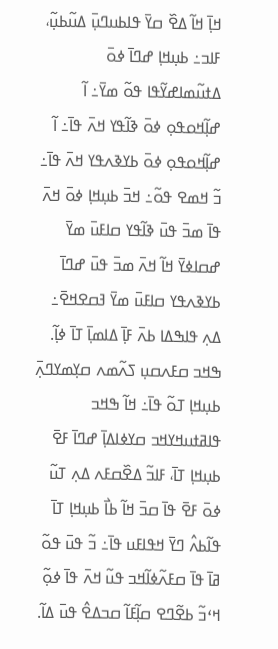ߞߊ߲߫ ߞߊ߬ ߡߐ߰ ߛߌ߫ ߟߊߕߎߣߎ߲߫ ߡߎ߬ߕߎ߲߬، ߓߊߏ߸ ߕߎ߲ߞߊ߲ ߝߣߊ߫ ߦߋ߫ ߡߙߎ߬ߘߊߝߌ߬ߟߊ ߟߋ߬ ߘߌ߫߸ ߊ߬ ߝߊ߲߬ߞߋߟߋ߲ ߦߋ߫ ߢߊ߬ߟߌ ߞߍ߫ ߟߊ߫߸ ߊ߬ ߝߊ߲߬ߞߋߟߋ߲ ߦߋ߫ ߕߌߢߍߟߌ ߞߍ߫ ߟߊ߫߸ ߏ߬ ߞߘߐ ߟߋ߬߸ ߞߏ߫ ߕߎ߲ߞߊ߲ ߦߋ߫ ߞߍ߫ ߟߊ߫ ߘߏ߫ ߟߎ߫ ߢߊ߬ߟߌ ߛߊߓߎ߫ ߘߌ߫ ߝߛߊߦߌ߫ ߞߊ߬ ߞߍ߫ ߘߏ߫ ߟߎ߫ ߝߣߊ߫ ߕߌߢߍߟߌ ߛߊߓߎ߫ ߘߌ߫ ߔߛߐߞߐ߫߸ ߡߍ߲ ߟߊߒߡߊ ߕߍ߫ ߓߊ߲߫ ߡߊߘߊ߲߫ ߠߊ߫ ߦߊ߲߬. ߒߞߏ ߛߓߍߛߎ߲ ߖߍ߬ߘߍ ߛߌ߲ߘߌߣߍ߲߫ ߕߎ߲ߞߊ߲ ߠߋ߬ ߟߊ߫߸ ߞߊ߬ ߒߞߏ ߟߊߥߙߎߞߌߞߏ ߛߌߦߊߡߊ߲߫ ߝߣߊ߫ ߓߐ߫ ߕߎ߲ߞߊ߲ ߠߊ߫، ߓߊߏ߬ ߡߐ߰ߛߓߍ ߡߍ߲ ߠߎ߬ ߦߋ߫ ߓߐ߫ ߟߊ߫ ߛߏ߫ ߞߊ߬ ߕߊ߯ ߕߎ߲ߞߊ߲ ߠߊ߫ ߟߊ߬ߕߍ߮ ߣߌ߫ ߞߟߊߓߎ ߟߊ߫߸ ߏ߬ ߟߎ߫ ߟߋ߬ ߥߊ߫ ߟߊ߫ ߛߓߍ߬ߦߊ߬ߞߏ ߟߎ߬ ߞߍ߫ ߟߊ߫ ߦߋ߲߬ ߞߵߏ߬ ߕߐ߬ߣߐ ߛߊ߲߬ߓߊ߬ ߛߏߡߐ߮ ߟߎ߫ ߡߊ߬.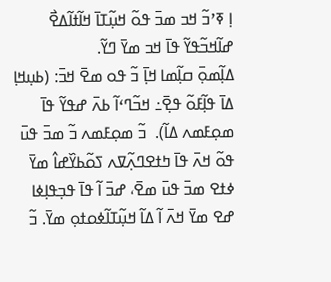ߊ߲ ߧߴߏ߬ ߞߏ ߘߏ߫ ߟߋ߬ ߞߎ߲߬ߠߊ߫ ߞߊ߬ߙߊ߬ߡߐ߯ ߝߊ߬ߞߏ߬ߟߌ߬ ߟߊ߫ ߞߏ ߘߌ߫ ߣߌ߬.
ߡߊ߲߬ߘߋ߲߫ ߛߊ߲߬ߘߊ ߞߊ߲߫ ߏ߬ ߟߋ ߘߐ߫ ߞߏ߫: (ߕߎ߲ߞߊ߲ ߡߊ߫ ߟߊ߲߬ߓߋ߬ ߟߐ߲߫߸ ߞߏ߬ߣߵߊ߬ ߕߍ߫ ߝߟߌ߬ ߟߊ߫ ߘߋ߲ߓߘߍ ߡߊ߬).  ߏ߬ ߘߋ߲ߓߘߍ ߏ߬ ߘߏ߫ ߟߎ߫ ߟߋ߬ ߞߍ߫ ߟߊ߫ ߤߙߐߣߍ߲߬ߜߍ ߖߋ߬ߕߌ߰ߝߊ߮ ߘߌ߫ ߦߙߐ ߘߏ߫ ߟߎ߫ ߘߐ߫، ߝߏ߫ ߊ߬ ߟߊ߫ ߟߏ߲ߟߊ߲ߦߊ ߝߐ ߘߌ߫ ߞߍ߫ ߊ߬ ߡߊ߬ ߞߎ߲߬ߠߊ߬ߦߋߙߋ߲ ߘߌ߫. ߏ߬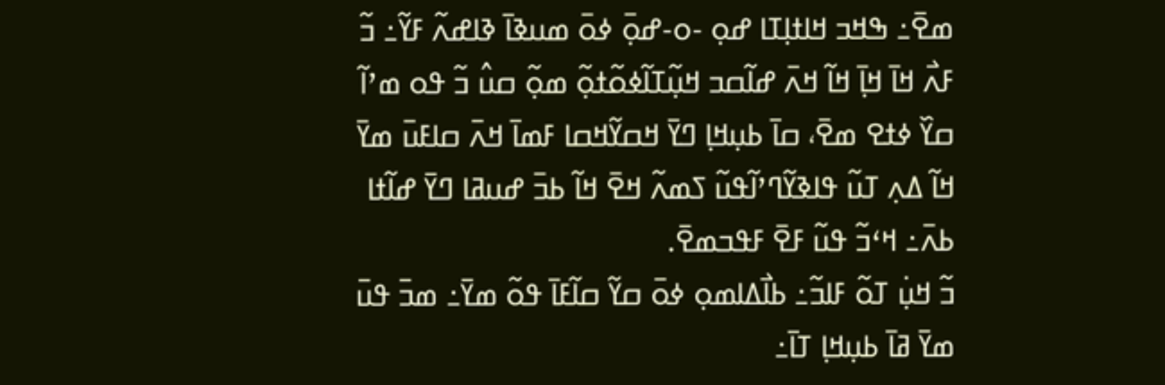ߘߐ߫߸ ߒߞߏ ߞߊߙߊ߲ߠߊ ߝߋ߲ -ߋ-ߝߋ߲߫ ߦߋ߫ ߘߎߢߊ߫ ߢߊߝߍ߬ ߓߌ߬߸ ߏ߬ ߓߍ߯ ߞߊ߫ ߞߊ߲߫ ߞߊ߬ ߞߍ߫ ߝߊ߬ߛߏ ߞߎ߲߬ߠߊ߬ߦߋ߬ߙߋ߲߬ ߘߋ߲߬ ߛߎ߮ ߏ߬ ߟߋ ߘߴߊ߬ ߛߌ߰ ߦߙߐ ߘߐ߫، ߛߊ߫ ߕߎ߲ߞߊ߲ ߣߌ߫ ߞߛߌ߬ߞߛߊ ߓߘߊ߫ ߞߍ߫ ߛߊߓߎ߫ ߘߌ߫ ߞߊ߬ ߡߍ߲ ߠߎ߬ ߟߊߢߌ߬ߣߴߊ߬ߟߎ߬ ߖߘߍ߬ ߞߐ߫ ߞߊ߬ ߕߏ߫ ߝߎߥߊ ߣߌ߫ ߝߊ߬ߙߊ ߕߍ߫߸ ߞߵߏ߬ ߟߎ߬ ߓߐ߫ ߓߟߏߘߐ߫.
ߏ߬ ߞߎ߲߭ ߠߋ߬ ߓߊߏ߬߸ ߕߊ߯ߡߊߘߋ߲ ߦߋ߫ ߛߌ߬ ߛߊ߬ߓߊ߫ ߟߋ߬ ߘߌ߫߸ ߘߏ߫ ߟߎ߫ ߘߌ߫ ߥߊ߫ ߕߎ߲ߞߊ߲ ߠߊ߫߸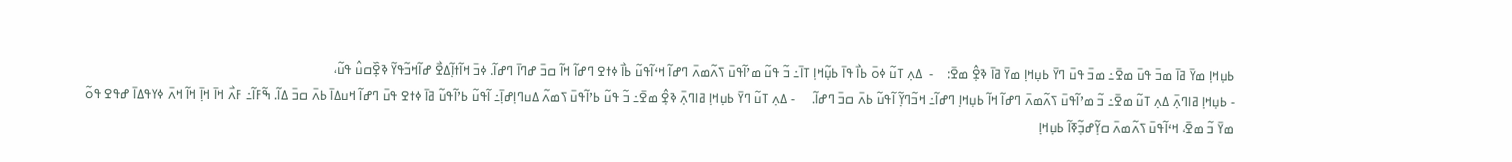ߕߎ߲ߞߊ߲ ߘߌ߫ ߥߊ߫ ߘߏ߫ ߟߎ߫ ߘߐ߫߸ ߘߏ߫ ߟߎ߫ ߣߌ߫ ߕߎ߲ߞߊ߲ ߘߌ߫ ߥߊ߫ ߢߐ߲߮ ߘߐ߫:    -  ߡߍ߲ ߠߎ߬ ߦߋ߫ ߕߊ߯ ߟߊ߫ ߕߎ߲߬ߞߊ߲ ߠߊ߫߸ ߏ߬ ߟߎ߬ ߘߴߊ߬ߟߎ߫ ߖߍ߬ߘߍ߫ ߣߝߊ߬ ߞߵߊ߬ߟߎ߬ ߕߊ߯ ߦߙߐ ߣߝߊ߬ ߞߊ߬ ߛߏ߫ ߝߣߊ߫ ߣߝߊ߬. ߦߏ߫ ߞߊ߬ߙߊ߲߬ߡߐ߯ ߝߊ߬ߞߏ߬ߟߌ߬ ߢߐ߲߰ߛߎ߮ ߟߎ߬،
- ߕߎ߲ߞߊ߲ ߥߊߣߍ߲߫ ߡߍ߲ ߠߎ߬ ߘߐ߫߸ ߏ߬ ߘߴߊ߬ߟߎ߫ ߖߍ߬ߘߍ߫ ߣߝߊ߬ ߞߊ߬ ߕߎ߲ߞߊ߲ ߣߝߊ߬߸ ߞߏ߬ߣߌ߲߬ ߊ߬ߟߎ߬ ߕߍ߫ ߛߏ߫ ߣߝߊ߬.     - ߡߍ߲ ߠߎ߬ ߣߌ߫ ߕߎ߲ߞߊ߲ ߥߊߣߍ߲߫ ߢߐ߲߮ ߘߐ߫߸ ߏ߬ ߟߎ߬ ߕߴߊ߬ߟߎ߫ ߖߘߍ߬ ߡߎߣߊ߲ߝߊ߲߫߸ ߊ߬ߟߎ߬ ߕߴߊ߬ߟߎ߬ ߥߊ߫ ߦߙߐ ߟߎ߫ ߣߝߊ߬ ߞߎߡߊ߫ ߕߍ߫ ߛߏ߫ ߡߊ߬. ߒ߬ߓߊ߬߸ ߓߍ߯ ߞߊ߫ ߞߊ߲߫ ߞߊ߬ ߞߍ߫ ߦߌߟߡߊ߫ ߝߟߐ ߟߋ߬ ߘߌ߫ ߏ߬ ߘߐ߫، ߞߵߊ߬ߟߎ߫ ߖߍ߬ߘߍ߫ ߛߌ߲߬ߝߏ߲߬ߧߊ߬ ߕߎ߲ߞߊ߲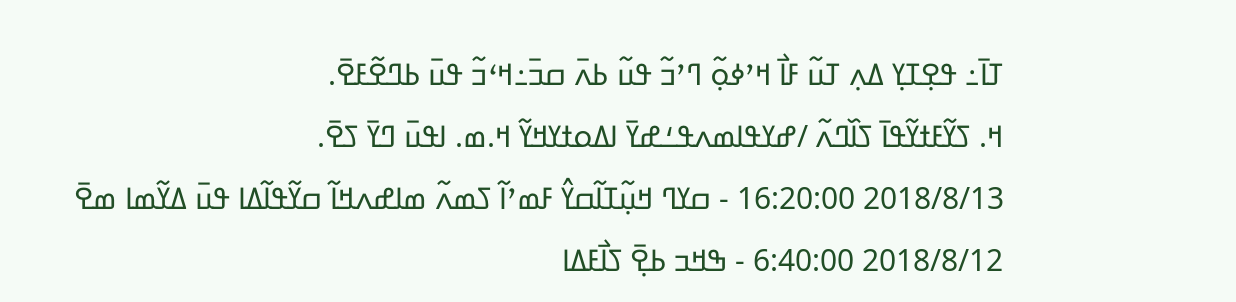ߠߊ߫߸ ߟߐ߲ߠߌ߲ ߡߍ߲ ߠߎ߬ ߓߊ߯ ߞߴߦߋ߲߬ ߣߴߏ߬ ߟߎ߬ ߕߍ߫ ߛߏ߫߸ߞߵߏ߬ ߟߎ߫ ߕߣߐ߬ߓߐ߫.
ߞ. ߖߌ߬ߓߙߌ߬ߟߊ߫ ߖߊ߰ߣߍ߬ /ߝߌߟߊߘߍߟߑߝߌ߫ ߊߡߋߙߌߞߌ߬ ߞ.ߘ. ߊߟߎ߫ ߣߌ߫ ߖߐ߫.
2018/8/13 16:20:00 - ߛߌߣ ߞߎ߲߬ߠߊ߬ߛߌ߮ ߓߘߴߊ߬ ߖߘߍ߬ ߘߊߝߍߞߊ߬ ߛߌ߬ߟߊ߬ߡߊ ߟߎ߫ ߡߌ߬ߘߊ ߘߐ߫
2018/8/12 6:40:00 - ߒߞߏ ߕߐ߲߫ ߖߊ߯ߓߡߊ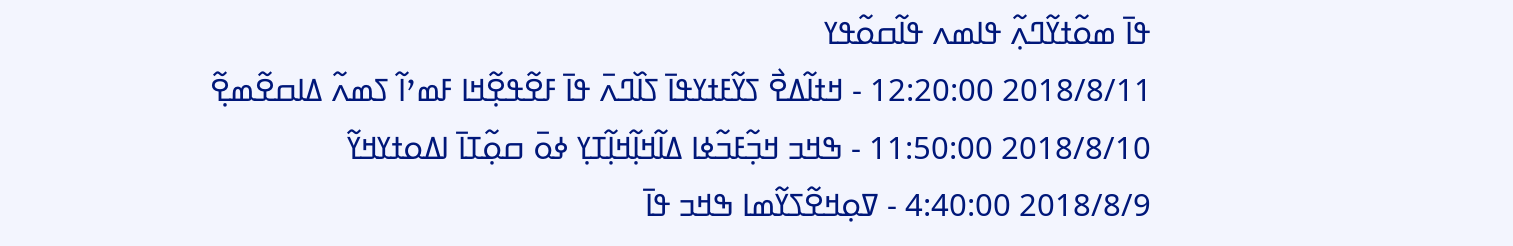ߟߊ߫ ߘߋ߬ߙߌ߬ߣߍ߲߬ ߟߊߘߍ ߟߊ߬ߛߋ߬ߟߌ
2018/8/11 12:20:00 - ߞߙߊ߬ߡߐ߯ ߖߌ߬ߓߙߌߟߊ߫ ߖߊ߰ߣߍ߫ ߟߊ߫ ߓߐ߬ߟߐ߲߬ߞߊ ߓߘߴߊ߬ ߖߘߍ߬ ߡߊߛߐ߬ߘߐ߲߬
2018/8/10 11:50:00 - ߒߞߏ ߞߏ߲߬ߓߏ߬ߦߊ ߡߊ߬ߞߊ߲߬ߞߊ߲߬ߠߌ߲ ߦߋ߫ ߛߋ߲߬ߠߊ߫ ߊߡߋߙߌߞߌ߬
2018/8/9 4:40:00 - ߜߋ߲ߞߐ߬ߖߌ߬ߘߊ ߒߞߏ ߟߊ߫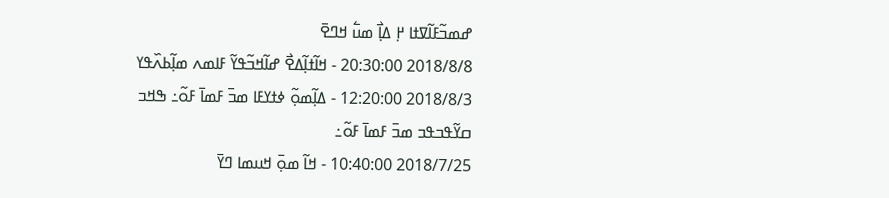ߝߘߏ߬ߓߊ߬ߜߙߊ ߂߲ ߡߊ߲߯ ߘߎ߱ ߞߣߐ߫
2018/8/8 20:30:00 - ߞߊ߬ߙߊ߲߬ߡߐ߯ ߝߊ߬ߞߏ߬ߟߌ߬ ߓߊߘߍ ߘߊ߲߬ߕߍ߰ߟߌ
2018/8/3 12:20:00 - ߡߊ߲߬ߘߋ߲߬ ߦߙߌߓߊ ߘߏ߫ ߓߘߊ߫ ߓߋ߬߸ ߒߞߏ ߛߌ߬ߟߏߟߏ ߘߏ߫ ߓߘߊ߫ ߓߋ߬߸
2018/7/25 10:40:00 - ߞߊ߬ ߘߋ߲߫ ߞߎߘߊ ߣߌ߫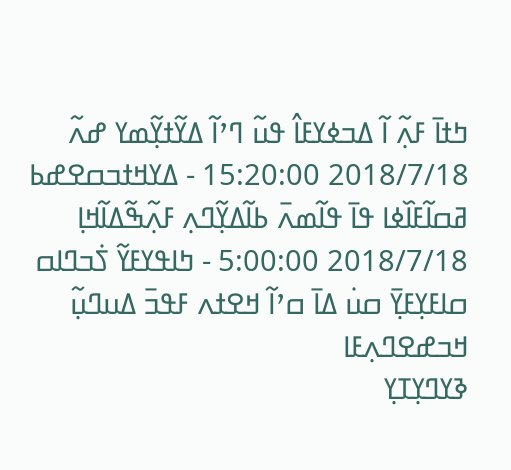ߤߙߊ߫ ߓߍ߲߬ ߊ߬ ߡߏߦߌߓߊ߮ ߟߎ߬ ߣߴߊ߬ ߡߌ߬ߙߌ߲߬ߘߌ ߝߍ߬
2018/7/18 15:20:00 - ߡߌߞߙߏߛߐߝߕ ߥߛߊ߬ߓߊ߰ߦߊ ߟߊ߫ ߟߊ߬ߘߍ߫ ߕߊ߬ߡߌ߲߬ߣߍ߲ ߓߍ߲߬ߒ߬ߡߊ߬ߞߊ߲
2018/7/18 5:00:00 - ߤߊߟߌߓߌ߬ ߖ߭ߏߣߊߛ ߛߊߓߌ߲ߓߌ߲߫ ߛߎ߭ ߡߊ߫ ߛߴߊ߬ ߞߐߙߍ ߓߟߏ߫ ߡߎߣߎ߲߬
ߞߏߝߐߣߍ߲ߓߊ
ߢߌߣߌ߲ߠߌ߲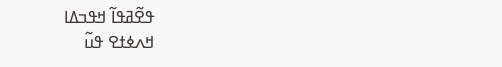ߟߐ߬ߥߟߊ߬ ߞߟߏߡߊ
ߞߍߦߙߐ ߟߎ߬